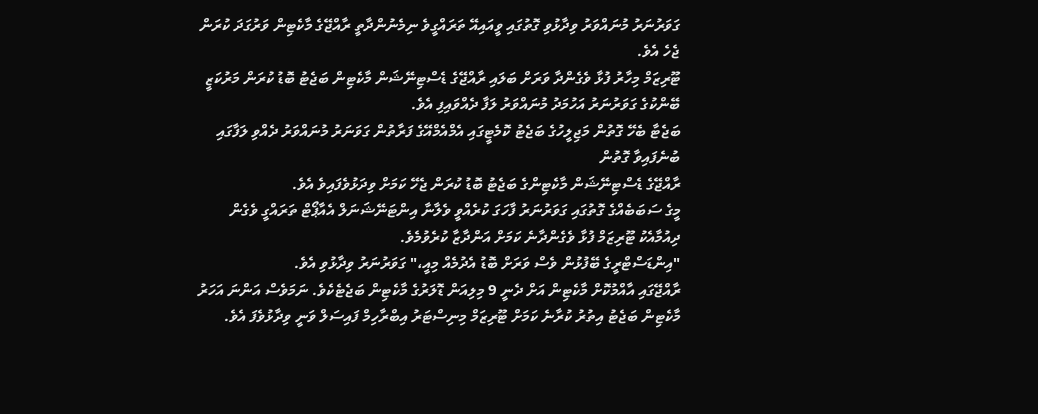ގަވަރުނަރު މުނައްވަރު ވިދާޅުވި ގޮތުގައި ވީއައިއޭ ތަރައްގީވެ ނިމެނުންދާތީ ރާއްޖޭގެ މާކެޓިން ވަރުގަދަ ކުރަން ޖެހެ އެވެ.
ޓޫރިޒަމް މިހާރު ފުޅާ ވެގެންދާ ވަރަށް ބަލައި ރާއްޖޭގެ ޑެސްޓިނޭޝަން މާކެޓިން ބަޖެޓު ބޮޑު ކުރަން މަރުކަޒީ ބޭންކުގެ ގަވަރުނަރު އަހުމަދު މުނައްވަރު ލަފާ ދެއްވައިފި އެވެ.
ބަޖެޓާ ބެހޭ ގޮތުން މަޖިލީހުގެ ބަޖެޓު ކޮމެޓީގައި އެމްއެމްއޭގެ ފަރާތުން ގަވަނަރު މުނައްވަރު ދެއްވި ލަފާގައި ބުނެފައިވާ ގޮތުން
ރާއްޖޭގެ ޑެސްޓިނޭޝަން މާކެޓިންގެ ބަޖެޓު ބޮޑު ކުރަން ޖެހޭ ކަމަށް ވިދަޅުވެފައިވެ އެވެ.
މީގެ ސަބަބެއްގެ ގޮތުގައި ގަވަރުނަރު ފާހަގަ ކުރެއްވީ ވެލާނާ އިންޓަނޭޝަނަލް އެއާޕޯޓް ތަރައްގީ ވެގެން ދިއުމާއެކު ޓޫރިޒަމް ފުޅާ ވެގެންދާނެ ކަމަށް އަންދާޒާ ކުރެވުމެވެ.
"އިންޑަސްޓްރީގެ ބޭފުޅުން ވެސް ވަރަށް ބޮޑު އެދުމެއް މިއީ،" ގަވަރުނަރު ވިދާޅުވި އެވެ.
ރާއްޖޭގައި އާއްމުކޮށް މާކެޓިން އަށް ދެނީ 9 މިލިއަން ޑޮލަރުގެ މާކެޓިން ބަޖެޓެކެވެ. ނަމަވެސް އަންނަ އަހަރު މާކެޓިން ބަޖެޓު އިތުރު ކުރާނެ ކަމަށް ޓޫރިޒަމް މިނިސްޓަރު އިބްރާހިމް ފައިސަލް ވަނީ ވިދާޅުވެފަ އެވެ.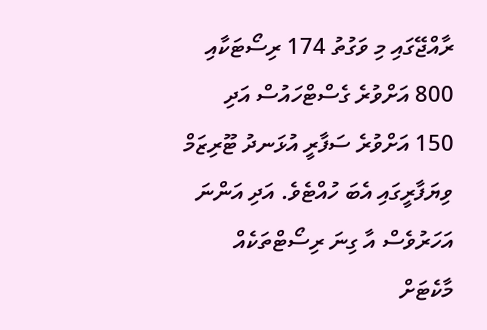ރާއްޖޭގައި މި ވަގުތު 174 ރިސޯޓަކާއި 800 އަށްވުރެ ގެސްޓްހައުސް އަދި 150 އަށްވުރެ ސަފާރީ އުޅަނދު ޓޫރިޒަމް ވިޔަފާރީގައި އެބަ ހުއްޓެވެ. އަދި އަންނަ އަހަރުވެސް އާ ގިނަ ރިސޯޓްތަކެއް މާކެޓަށް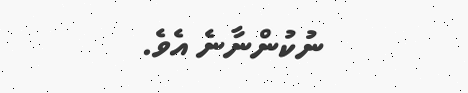ނުކުންނާނެ އެވެ.